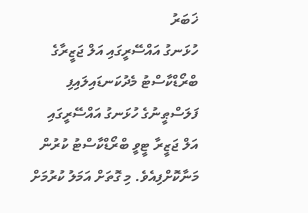ޚަބަރު
ހުޅަނގު އައްސޭރީގައި އަލް ޖަޒީރާގެ ބްރޯޑްކާސްޓު މެދުކަނޑައިލައިފި
ފަލަސްޠީނުގެ ހުޅަނގު އައްސޭރީގައި އަލް ޖަޒީރާ ޓީވީ ބްރޯޑްކާސްޓު ކުރުން މަނާކޮށްފިއެވެ. މި ގޮތަށް އަމަލު ކުރުމަށް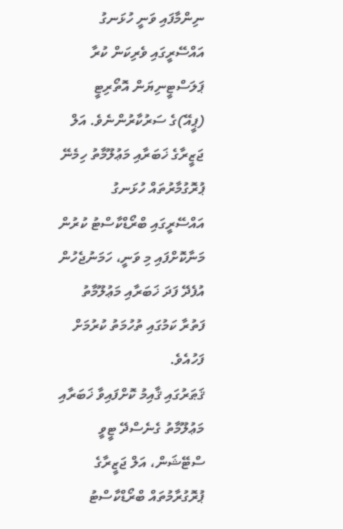ނިންމާފައި ވަނީ ހުޅަނގު އައްސޭރީގައި ވެރިކަން ކުރާ ޕަލަސްޓީނިޔަން އޮތޯރިޓީ (ޕީއޭ)ގެ ސަރުކާރުންނެވެ. އަލް ޖަޒީރާގެ ޚަބަރާއި މަޢުލޫމާތު ހިމެނޭ ޕުރޮގުމާރުތައް ހުޅަނގު އައްސޭރީގައި ބްރޯޑްކާސްޓު ކުރުން މަނާކޮށްފައި މި ވަނީ، ހަމަނުޖެހުން އުފެދޭ ފަދަ ޚަބަރާއި މަޢުލޫމާތު ފަތުރާ ކަމުގައި ތުހުމަތު ކުރުމަށް ފަހުއެވެ.
ޤަޠަރުގައި ޤާއިމު ކޮށްފައިވާ ޚަބަރާއި މަޢުލޫމާތު ގެނެސްދޭ ޓީވީ ސްޓޭޝަން، އަލް ޖަޒީރާގެ ޕުރޮގުރާމުތައް ބްރޯޑްކާސްޓު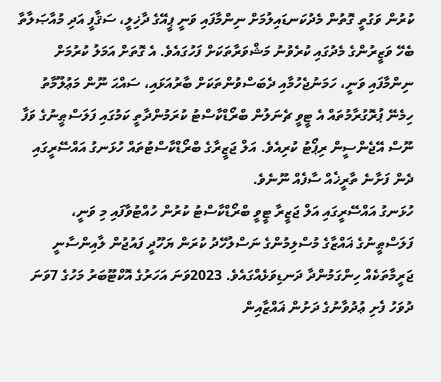ކުރުން ވަގުތީ ގޮތުން މެދުކަނޑައިލުމަށް ނިންމާފައި ވަނީ ޕީއޭގެ ދާޚިލީ، ސަޤާފީ އަދި މުއާޞަލާތާ ބެހޭ ވަޒީރުންގެ މެދުގައި ކުރެވުނު މަޝްވަރާތަކަށް ފަހުގައެވެ. އެ ގޮތަށް އަމަލު ކުރުމަށް ނިންމާފައި ވަނީ، ހަމަނުޖެހުމާއި ދެބަސްވުންތަކަށް ބާރުއަޅައި، ސައްޙަ ނޫން މަޢުލޫމާތު ހިމެނޭ ޕުރޮގުރާމުތައް އެ ޓީވީ ޗެނަލުން ބްރޯޑްކާސްޓު ކުރަމުންދާތީ ކަމުގައި ފަލަސްޠީނުގެ ވަފާ ނޫސް އޭޖެންސީން ރިޕޯޓު ކުރިއެވެ. އަލް ޖަޒީރާގެ ބްރޯޑްކާސްޓުތައް ހުޅަނގު އައްސޭރީގައި ދެން ފަށާނެ ތާރީޚެއް ސާފެއް ނޫނެވެ.
ހުޅަނގު އައްސޭރީގައި އަލް ޖަޒީރާ ޓީވީ ބްރޯޑްކާސްޓު ކުރުން ހުއްޓުވާފައި މި ވަނީ، ފަލަސްޠީނުގެ ޣައްޒާގެ މުސްލިމުންގެ ނަސްލުހޭދު ކުރަން ޔަހޫދީ ފައުޖުން ލާއިންސާނީ ޖަރީމާތަކެއް ހިންގަމުންދާ ދަނޑިވަޅެއްގައެވެ. 2023ވަނަ އަހަރުގެ އޮކްޓޫބަރު މަހުގެ 7ވަނަ ދުވަހު ފެށި ޢުދުވާނުގެ ދަށުން ޣައްޒާއިން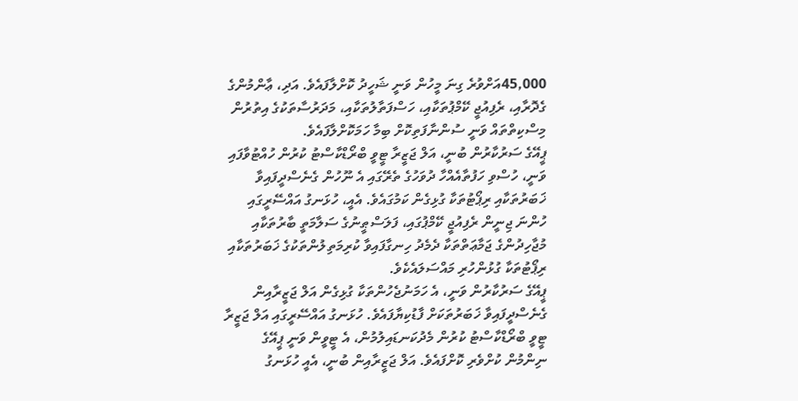45,000އަށްވުރެ ގިނަ މީހުން ވަނީ ޝަހީދު ކޮށްލާފައެވެ. އަދި، ޢާންމުންގެ ގެދޮރާއި، ރެފިއުޖީ ކޭމްޕުތަކާއި، ހަސްފަތާލުތަކާއި، މަދަރުސާތަކުގެ އިތުރުން މިސްކިތްތައް ވަނީ ސުންނާފަތިކޮށް ބިމާ ހަމަކޮށްލާފައެވެ.
ޕީއޭގެ ސަރުކާރުން ބުނީ، އަލް ޖަޒީރާ ޓީވީ ބްރޯޑްކާސްޓު ކުރުން ހުއްޓުވާފައި ވަނީ، ހުސްވި ހަފުތާއެއްހާ ދުވަހުގެ ތެރޭގައި އެ ނޫހުން ގެނެސްދީފައިވާ ޚަބަރުތަކާއި ރިޕޯޓުތަކާ ގުޅިގެން ކަމުގައެވެ. އެއީ، ހުޅަނގު އައްސޭރީގައި ހުންނަ ޖިނީން ރެފިއުޖީ ކޭމްޕުގައި، ފަލަސްޠީނުގެ ސަލާމަތީ ބާރުތަކާއި މުޖާހިދުންގެ ޖަމާޢަތްތަކާ ދެމެދު ހިނގާފައިވާ ކުރިމަތިލުންތަކުގެ ޚަބަރުތަކާއި ރިޕޯޓުތަކާ ގުޅުންހުރި މައްސަލައެކެވެ.
ޕީއޭގެ ސަރުކާރުން ވަނީ، އެ ހަމަނުޖެހުންތަކާ ގުޅިގެން އަލް ޖަޒީރާއިން ގެނެސްދީފައިވާ ޚަބަރުތަކަށް ފާޑުކިޔާފައެވެ. ހުޅަނގު އައްސޭރީގައި އަލް ޖަޒީރާ ޓީވީ ބްރޯޑްކާސްޓު ކުރުން މެދުކަނޑައިލުމުން، އެ ޓީވީން ވަނީ ޕީއޭގެ ނިންމުން ކުށްވެރި ކޮށްފައެވެ. އަލް ޖަޒީރާއިން ބުނީ، އެއީ ހުޅަނގު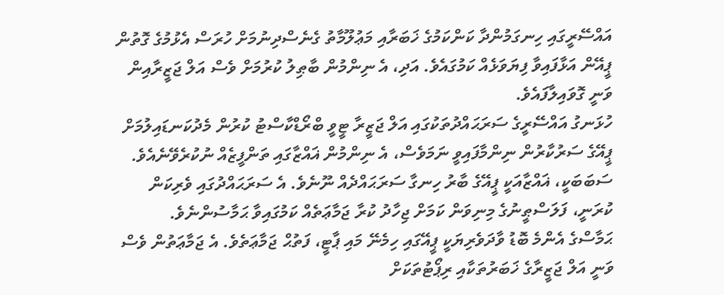އައްސޭރީގައި ހިނގަމުންދާ ކަންކަމުގެ ޚަބަރާއި މަޢުލޫމާތު ގެނެސްދިނުމަށް ހުރަސް އެޅުމުގެ ގޮތުން ޕީއޭން އަޅާފައިވާ ފިޔަވަޅެއް ކަމުގައެވެ. އަދި، އެ ނިންމުން ބާޠިލު ކުރުމަށް ވެސް އަލް ޖަޒީރާއިން ވަނީ ގޮވައިލާފައެވެ.
ހުޅަނގު އައްސޭރީގެ ސަރަޙައްދުތަކުގައި އަލް ޖަޒީރާ ޓީވީ ބްރޯޑްކާސްޓު ކުރުން މެދުކަނޑައިލުމަށް ޕީއޭގެ ސަރުކާރުން ނިންމާފައިވީ ނަމަވެސް، އެ ނިންމުން ޣައްޒާގައި ތަންފީޒެއް ނުކުރެވޭނެއެވެ. ސަބަބަކީ، ޣައްޒާއަކީ ޕީއޭގެ ބާރު ހިނގާ ސަރަޙައްދެއް ނޫނެވެ. އެ ސަރަޙައްދުގައި ވެރިކަން ކުރަނީ، ފަލަސްޠީނުގެ މިނިވަން ކަމަށް ޖިހާދު ކުރާ ޖަމާޢަތެއް ކަމުގައިވާ ޙަމާސުންނެވެ.
ޙަމާސްގެ އެންމެ ބޮޑު ވާދަވެރިޔަކީ ޕީއޭގައި ހިމެނޭ މައި ޕާޓީ، ފަތުޙް ޖަމާޢަތެވެ. އެ ޖަމާޢަތުން ވެސް ވަނީ އަލް ޖަޒީރާގެ ޚަބަރުތަކާއި ރިޕޯޓުތަކަށް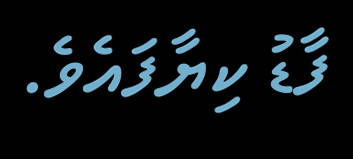ފާޑު ކިޔާފައެވެ.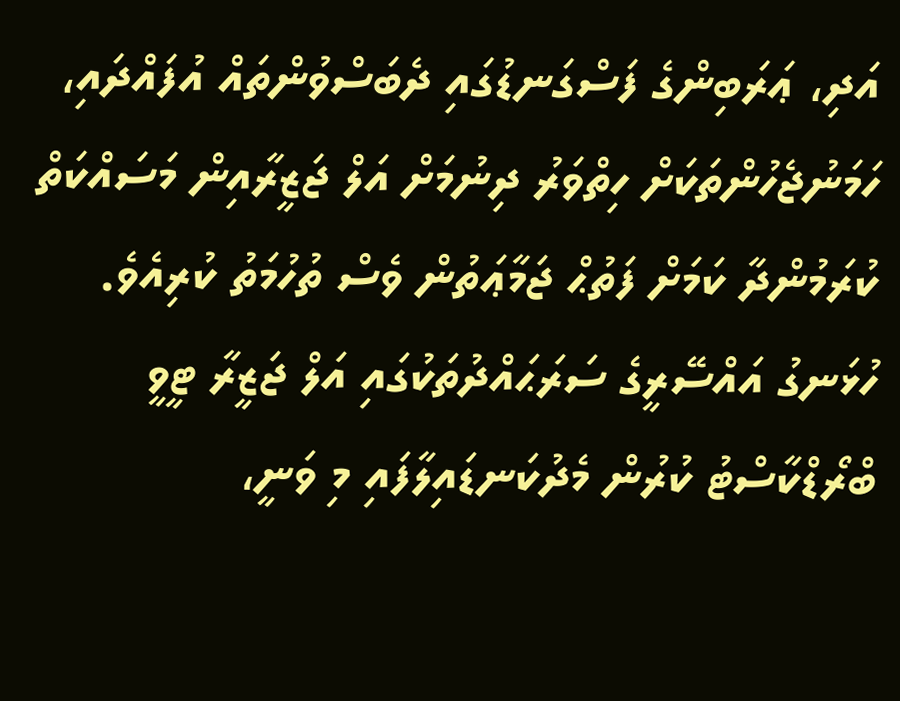އަދި، ޢަރަބިންގެ ފަސްގަނޑުގައި ދެބަސްވުންތައް އުފައްދައި، ހަމަނުޖެހުންތަކަށް ހިތްވަރު ދިނުމަށް އަލް ޖަޒީރާއިން މަސައްކަތް ކުރަމުންދާ ކަމަށް ފަތުޙް ޖަމާޢަތުން ވެސް ތުހުމަތު ކުރިއެވެ.
ހުޅަނގު އައްސޭރީގެ ސަރަޙައްދުތަކުގައި އަލް ޖަޒީރާ ޓީވީ ބްރޯޑްކާސްޓު ކުރުން މެދުކަނޑައިލާފައި މި ވަނީ،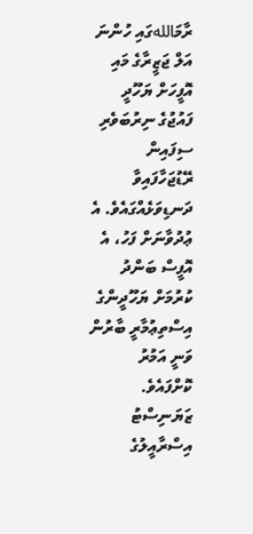ރާމަاللهގައި ހުންނަ އަލް ޖަޒީރާގެ މައި އޮފީހަށް ޔަހޫދީ ފައުޖުގެ ނިރުބަވެރި ސިފައިން ރޭޑުޖަހާފައިވާ ދަނޑިވަޅެއްގައެވެ. އެ ޢުދުވާނަށް ފަހު، އެ އޮފީސް ބަންދު ކުރުމަށް ޔަހޫދީންގެ އިސްތިޢުމާރީ ބާރުން ވަނީ އަމުރު ކޮށްފައެވެ. ޒަޔަނިސްޓު އިސްރާއީލުގެ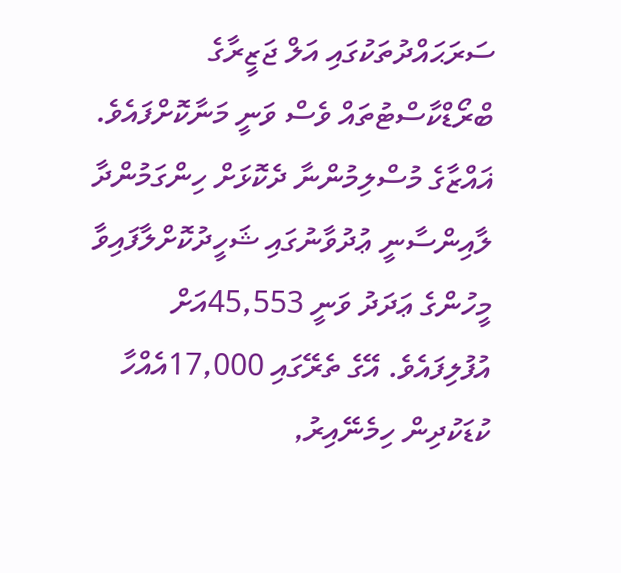ސަރަޙައްދުތަކުގައި އަލް ޖަޒީރާގެ ބްރޯޑްކާސްޓުތައް ވެސް ވަނީ މަނާކޮށްފައެވެ.
ޣައްޒާގެ މުސްލިމުންނާ ދެކޮޅަށް ހިންގަމުންދާ ލާއިންސާނީ ޢުދުވާނުގައި ޝަހީދުކޮށްލާފައިވާ މީހުންގެ ޢަދަދު ވަނީ 45,553އަށް އުފުލިފައެވެ. އޭގެ ތެރޭގައި 17,000އެއްހާ ކުޑަކުދިން ހިމެނޭއިރު,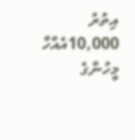އިތުރު 10,000އެއްހާ މީހުންގެ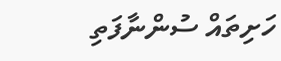ހަށިތައް ސުންނާފަތި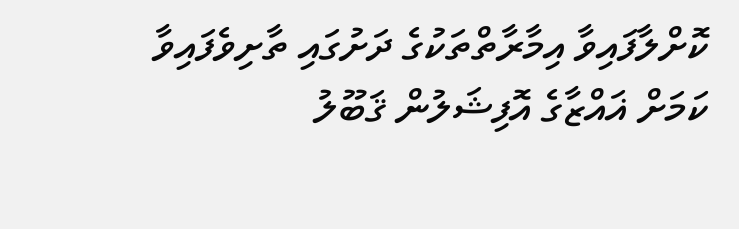ކޮށްލާފައިވާ އިމާރާތްތަކުގެ ދަށުގައި ތާށިވެފައިވާ ކަމަށް ޣައްޒާގެ އޮފިޝަލުން ޤަބޫލު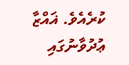ކުރެއެވެ. ޣައްޒާ ޢުދުވާނުގައި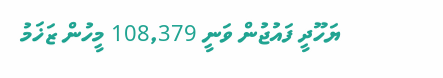ޔަހޫދީ ފައުޖުން ވަނީ 108,379 މީހުން ޒަޚަމު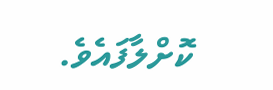ކޮށްލާފައެވެ.